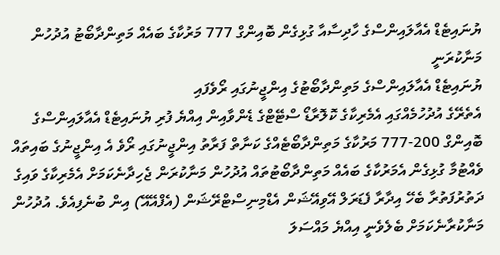ޔުނައިޓެޑް އެއާލައިންސްގެ ހާދިސާއާ ގުޅިގެން ބޮއިންގް 777 މަރުކާގެ ބައެއް މަތިންދާބޯޓު އުދުހުން މަނާކުރަނީ
ޔުނައިޓެޑް އެއާލައިންސްގެ މަތިންދާބޯޓުގެ އިންޖީނުގައި ރޯވެފައި
އެތެރޭގެ އުދުހުމެއްގައި އެމެރިކާގެ ކޮލޮރާޑޯ ސްޓޭޓްގެ ޑެންވާއިން އިއްޔެ ފުރި ޔުނައިޓެޑް އެއާލައިންސްގެ ބޮއިންގް 200-777 މަރުކާގެ މަތިންދާބޯޓެއްގެ ކަނާތް ފަރާތު އިންޖީނުގައި ރޯވެ އެ އިންޖީނުގެ ބައިތައް ވެއްޓުމާ ގުޅިގެން އެމަރުކާގެ ބައެއް މަތިންދާބޯޓުތައް އުދުހުން މަނާކުރަން ޖެހިދާނެކަމަށް އެމެރިކާގެ ވައިގެ ދަތުރުފަތުރާ ބެހޭ އިދާރާ ފެޑަރަލް އޭވިއޭޝަން އެޑްމިނިސްޓްރޭޝަން (އެފްއޭއޭ) އިން ބުނެފިއެވެ. އުދުހުން މަނާކުރާނެކަމަށް ބެލެވެނީ އިއްޔެ މައްސަލަ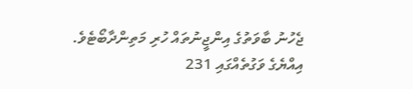ޖެހުނު ބާވަތުގެ އިންޖީނުތައް ހުރި މަތިންދާބޯޓެވެ.
އިއްޔެގެ ވަގުތެއްގައި 231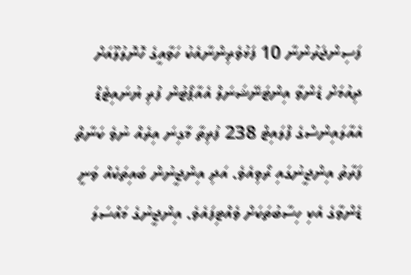ފަސިންޖަރުންނާ 10 ފަޅުވެރިންނާއެކު ހަވާއީގެ ހޮނޮލުލޫއަށް ދިއުމަށް ޑެންވާ އިންޓަނޭޝަނަލް އެއާޕޯޓުން ފުރި ޔުނައިޓެޑް އެއާލައިންސްގެ ފްލައިޓް 238 ފުރިތާ މާގިނަ އިރެއް ނުވެ ކަނާތް ފަރާތު އިންޖީނުގައި ރޯވިއެވެ. އަދި އިންޖީނުން ބައިތަކެއް ވަނީ ޑެންވާގެ އެކި ހިސާބުތަކަށް ވެއްޓިފައެވެ. އިންޖީނުގެ މައްސަލަ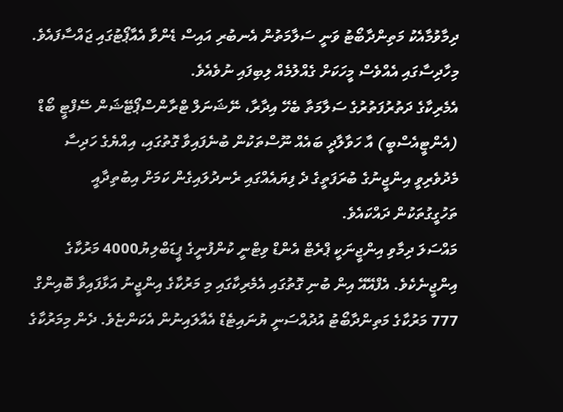ދިމާވުމާއެކު މަތިންދާބޯޓު ވަނީ ސަލާމަތުން އެނބުރި އައިސް ޑެންވާ އެއާޕޯޓުގައި ޖައްސާފައެވެ. މިހާދިސާގައި އެއްވެސް މީހަކަށް ގެއްލުމެއް ލިބިފައި ނުވެއެވެ.
އެމެރިކާގެ ދަތުރުފަތުރުގެ ސަލާމަތާ ބެހޭ އިދާރާ، ނޭޝަނަލް ޓްރާންސްޕޯޓޭޝަން ސޭފްޓީ ބޯޑް (އެންޓީއެސްބީ) އާ ހަވާލާދީ ބައެއް ނޫސްތަކުން ބުނެފައިވާ ގޮތުގައި، އިއްޔެގެ ހަދިސާ މެދުވެރިވީ އިންޖީނުގެ ބުރަފަތީގެ ދެ ފިޔައެއްގައި ރެނދުލައިގެން ކަމަށް އިބުތިދާއީ ތަހުގީގުތަކުން ދައްކައެވެ.
މައްސަލަ ދިމާވި އިންޖީނަކީ ޕްރެޓް އެންޑް ވިޓްނީ ކުންފުނީގެ ޕީޑަބްލިޔު4000 މަރުކާގެ އިންޖީނެކެވެ. އެފްއޭއޭ އިން ބުނި ގޮތުގައި އެމެރިކާގައި މި މަރުކާގެ އިންޖީނު އަޅާފައިވާ ބޮއިންގް 777 މަރުކާގެ މަތިންދާބޯޓު އުދުއްސަނީ ޔުނައިޓެޑް އެއާލައިނުން އެކަންޏެވެ. ދެން މިމަރުކާގެ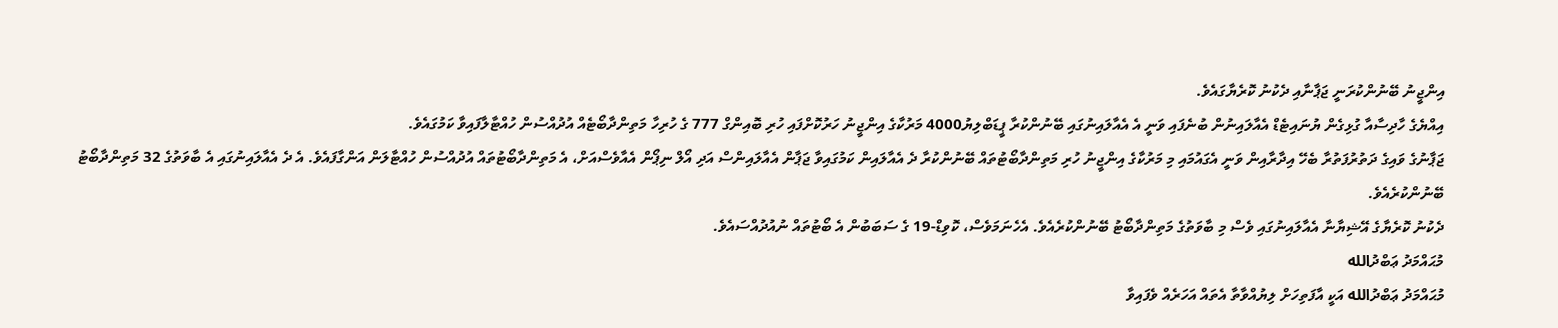އިންޖީނު ބޭނުންކުރަނީ ޖަޕާނާއި ދެކުނު ކޮރެޔާގައެވެ.
އިއްޔެގެ ހާދިސާއާ ގުޅިގެން ޔުނައިޓެޑް އެއާލައިނުން ބުނެފައި ވަނީ އެ އެއާލައިނުގައި ބޭނުންކުރާ ޕީޑަބްލިޔު4000 މަރުކާގެ އިންޖީނު ހަރުކޮށްފައި ހުރި ބޮއިންގް 777 ގެ ހުރިހާ މަތިންދާބޯޓެއް އުދުއްސުން ހުއްޓާލާފައިވާ ކަމުގައެވެ.
ޖަޕާނުގެ ވައިގެ ދަތުރުފަތުރާ ބެހޭ އިދާރާއިން ވަނީ އެގައުމައި މި މަރުކާގެ އިންޖީނު ހުރި މަތިންދާބޯޓުތައް ބޭނުންކުރާ ދެ އެއާލައިން ކަމުގައިވާ ޖަޕާން އެއާލައިންސް އަދި އޯލް ނިޕޯން އެއާވެސްއަށް، އެ މަތިންދާބޯޓުތައް އުދުއްސުން ހުއްޓާލަން އަންގާފައެވެ. އެ ދެ އެއާލައިނުގައި އެ ބާވަތުގެ 32 މަތިންދާބޯޓު ބޭނުންކުރެއެވެ.
ދެކުނު ކޮރެޔާގެ އޭޝިޔާނާ އެއާލައިނުގައި ވެސް މި ބާވަތުގެ މަތިންދާބޯޓު ބޭނުންކުރެއެވެ. އެހެނަމަވެސް، ކޮވިޑް-19 ގެ ސަބަބުން އެ ބޯޓުތައް ނުއުދުއްސައެވެ.
މުޙައްމަދު ޢަބްދުالله
މުޙައްމަދު ޢަބްދުالله އަކީ އާފަތިހަށް ލިޔުއްވާތާ އެތައް އަހަރެއް ވެފައިވާ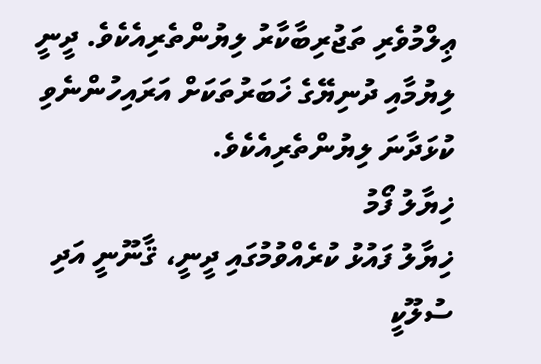ޢިލްމުވެރި ތަޖުރިބާކާރު ލިޔުންތެރިއެކެވެ. ދީނީ ލިޔުމާއި ދުނިޔޭގެ ޚަބަރުތަކަށް އަރައިހުންނެވި ކުޅަދާނަ ލިޔުންތެރިއެކެވެ.
ޚިޔާލު ފޯމު
ޚިޔާލު ފައުޅު ކުރެއްވުމުގައި ދީނީ، ޤާނޫނީ އަދި ސުލޫކީ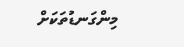މިންގަނޑުތަކަށް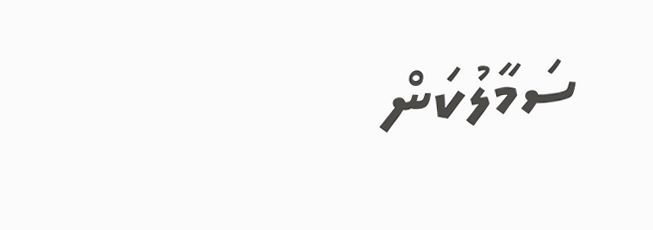ސަމާލުކަން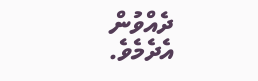ދެއްވުން އެދެމެވެ.